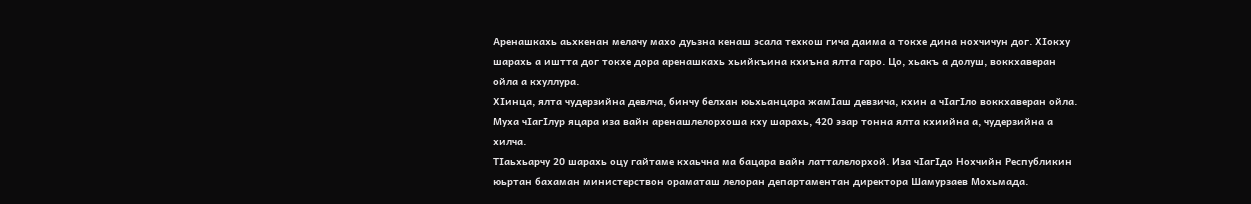Аренашкахь аьхкенан мелачу махо дуьзна кенаш эсала техкош гича даима а токхе дина нохчичун дог. ХIокху шарахь а иштта дог токхе дора аренашкахь хьийкъина кхиъна ялта гаро. Цо, хьакъ а долуш, воккхаверан ойла а кхуллура.
ХIинца, ялта чудерзийна девлча, бинчу белхан юьхьанцара жамIаш девзича, кхин а чIагIло воккхаверан ойла. Муха чIагIлур яцара иза вайн аренашлелорхоша кху шарахь, 420 эзар тонна ялта кхиийна а, чудерзийна а хилча.
ТIаьхьарчу 20 шарахь оцу гайтаме кхаьчна ма бацара вайн латталелорхой. Иза чIагIдо Нохчийн Республикин юьртан бахаман министерствон ораматаш лелоран департаментан директора Шамурзаев Мохьмада.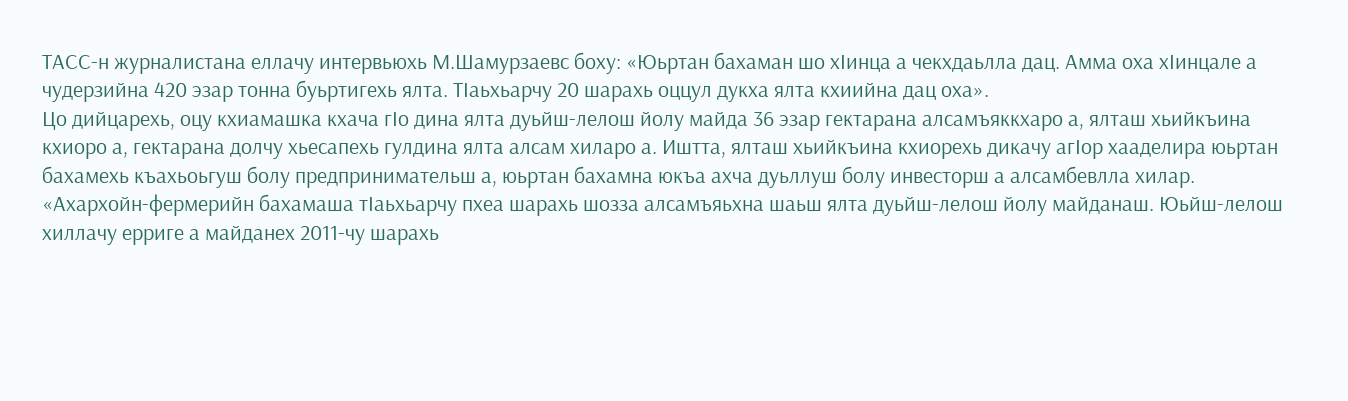ТАСС-н журналистана еллачу интервьюхь М.Шамурзаевс боху: «Юьртан бахаман шо хIинца а чекхдаьлла дац. Амма оха хIинцале а чудерзийна 420 эзар тонна буьртигехь ялта. ТIаьхьарчу 20 шарахь оццул дукха ялта кхиийна дац оха».
Цо дийцарехь, оцу кхиамашка кхача гIо дина ялта дуьйш-лелош йолу майда 36 эзар гектарана алсамъяккхаро а, ялташ хьийкъина кхиоро а, гектарана долчу хьесапехь гулдина ялта алсам хиларо а. Иштта, ялташ хьийкъина кхиорехь дикачу агIор хааделира юьртан бахамехь къахьоьгуш болу предпринимательш а, юьртан бахамна юкъа ахча дуьллуш болу инвесторш а алсамбевлла хилар.
«Ахархойн-фермерийн бахамаша тIаьхьарчу пхеа шарахь шозза алсамъяьхна шаьш ялта дуьйш-лелош йолу майданаш. Юьйш-лелош хиллачу ерриге а майданех 2011-чу шарахь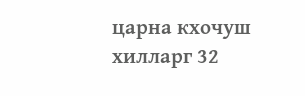царна кхочуш хилларг 32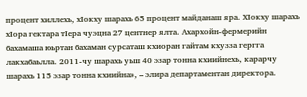процент хиллехь, хIокху шарахь 65 процент майданаш яра. ХIокху шарахь хIора гектара тIера чуэцна 27 центнер ялта. Ахархойн-фермерийн бахамаша юьртан бахаман сурсаташ кхиоран гайтам кхузза гергга лакхабаьлла. 2011-чу шарахь уьш 40 эзар тонна кхиийнехь, карарчу шарахь 115 эзар тонна кхиийна», – элира департаментан директора.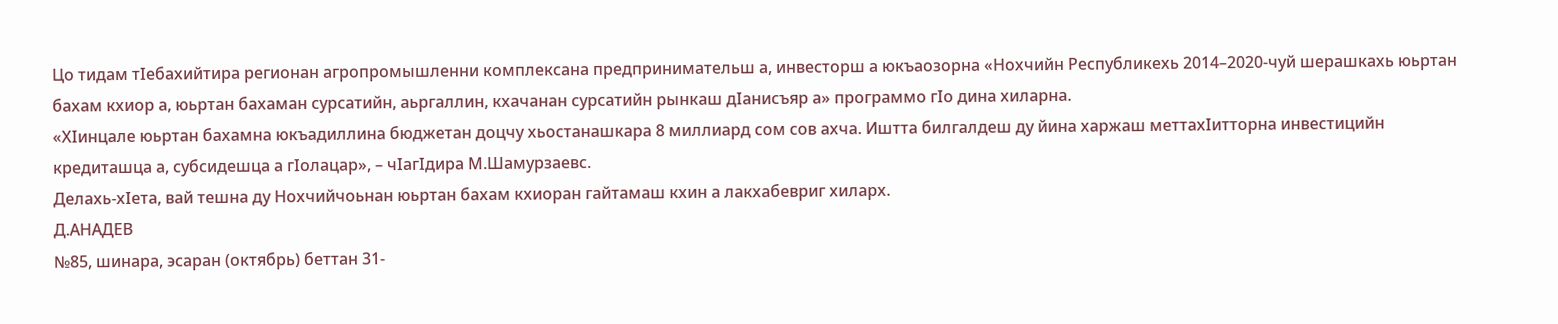Цо тидам тIебахийтира регионан агропромышленни комплексана предпринимательш а, инвесторш а юкъаозорна «Нохчийн Республикехь 2014–2020-чуй шерашкахь юьртан бахам кхиор а, юьртан бахаман сурсатийн, аьргаллин, кхачанан сурсатийн рынкаш дIанисъяр а» программо гIо дина хиларна.
«ХIинцале юьртан бахамна юкъадиллина бюджетан доцчу хьостанашкара 8 миллиард сом сов ахча. Иштта билгалдеш ду йина харжаш меттахIитторна инвестицийн кредиташца а, субсидешца а гIолацар», – чIагIдира М.Шамурзаевс.
Делахь-хIета, вай тешна ду Нохчийчоьнан юьртан бахам кхиоран гайтамаш кхин а лакхабевриг хиларх.
Д.АНАДЕВ
№85, шинара, эсаран (октябрь) беттан 31-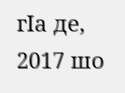гIа де, 2017 шо